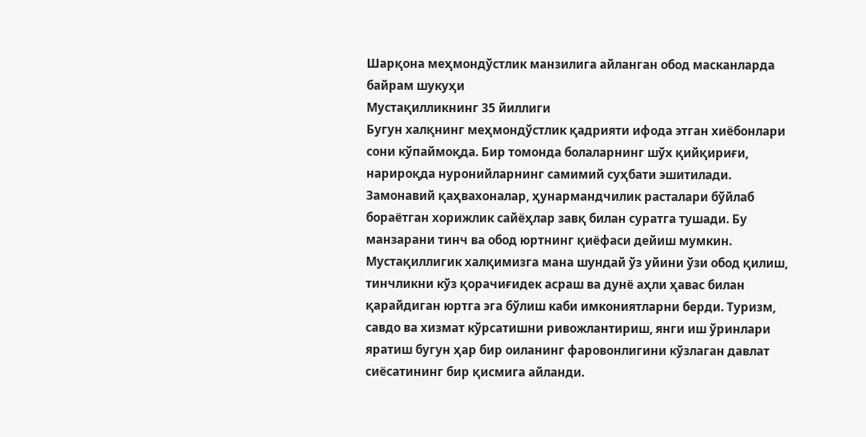Шарқона меҳмондўстлик манзилига айланган обод масканларда байрам шукуҳи
Мустақилликнинг 35 йиллиги
Бугун халқнинг меҳмондўстлик қадрияти ифода этган хиёбонлари сони кўпаймоқда. Бир томонда болаларнинг шўх қийқириғи, нарироқда нуронийларнинг самимий суҳбати эшитилади. Замонавий қаҳвахоналар, ҳунармандчилик расталари бўйлаб бораётган хорижлик сайёҳлар завқ билан суратга тушади. Бу манзарани тинч ва обод юртнинг қиёфаси дейиш мумкин.
Мустақиллигик халқимизга мана шундай ўз уйини ўзи обод қилиш, тинчликни кўз қорачиғидек асраш ва дунё аҳли ҳавас билан қарайдиган юртга эга бўлиш каби имкониятларни берди. Туризм, савдо ва хизмат кўрсатишни ривожлантириш, янги иш ўринлари яратиш бугун ҳар бир оиланинг фаровонлигини кўзлаган давлат сиёсатининг бир қисмига айланди.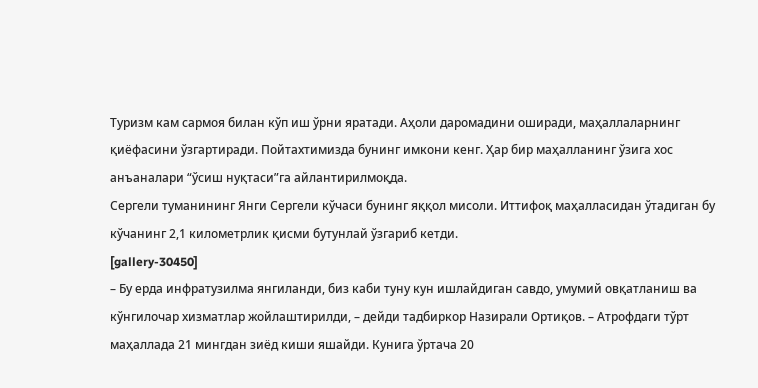Туризм кам сармоя билан кўп иш ўрни яратади. Аҳоли даромадини оширади, маҳаллаларнинг қиёфасини ўзгартиради. Пойтахтимизда бунинг имкони кенг. Ҳар бир маҳалланинг ўзига хос анъаналари “ўсиш нуқтаси”га айлантирилмоқда.
Сергели туманининг Янги Сергели кўчаси бунинг яққол мисоли. Иттифоқ маҳалласидан ўтадиган бу кўчанинг 2,1 километрлик қисми бутунлай ўзгариб кетди.
[gallery-30450]
– Бу ерда инфратузилма янгиланди, биз каби туну кун ишлайдиган савдо, умумий овқатланиш ва кўнгилочар хизматлар жойлаштирилди, – дейди тадбиркор Назирали Ортиқов. – Атрофдаги тўрт маҳаллада 21 мингдан зиёд киши яшайди. Кунига ўртача 20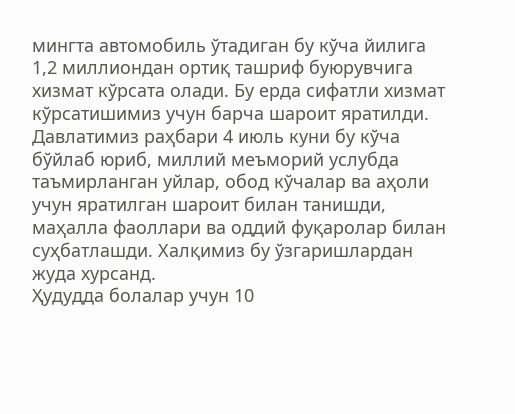мингта автомобиль ўтадиган бу кўча йилига 1,2 миллиондан ортиқ ташриф буюрувчига хизмат кўрсата олади. Бу ерда сифатли хизмат кўрсатишимиз учун барча шароит яратилди. Давлатимиз раҳбари 4 июль куни бу кўча бўйлаб юриб, миллий меъморий услубда таъмирланган уйлар, обод кўчалар ва аҳоли учун яратилган шароит билан танишди, маҳалла фаоллари ва оддий фуқаролар билан суҳбатлашди. Халқимиз бу ўзгаришлардан жуда хурсанд.
Ҳудудда болалар учун 10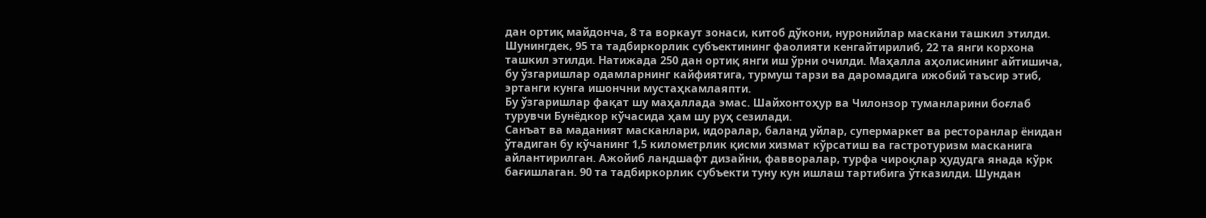дан ортиқ майдонча, 8 та воркаут зонаси, китоб дўкони, нуронийлар маскани ташкил этилди. Шунингдек, 95 та тадбиркорлик субъектининг фаолияти кенгайтирилиб, 22 та янги корхона ташкил этилди. Натижада 250 дан ортиқ янги иш ўрни очилди. Маҳалла аҳолисининг айтишича, бу ўзгаришлар одамларнинг кайфиятига, турмуш тарзи ва даромадига ижобий таъсир этиб, эртанги кунга ишончни мустаҳкамлаяпти.
Бу ўзгаришлар фақат шу маҳаллада эмас. Шайхонтоҳур ва Чилонзор туманларини боғлаб турувчи Бунёдкор кўчасида ҳам шу руҳ сезилади.
Санъат ва маданият масканлари, идоралар, баланд уйлар, супермаркет ва ресторанлар ёнидан ўтадиган бу кўчанинг 1,5 километрлик қисми хизмат кўрсатиш ва гастротуризм масканига айлантирилган. Ажойиб ландшафт дизайни, фавворалар, турфа чироқлар ҳудудга янада кўрк бағишлаган. 90 та тадбиркорлик субъекти туну кун ишлаш тартибига ўтказилди. Шундан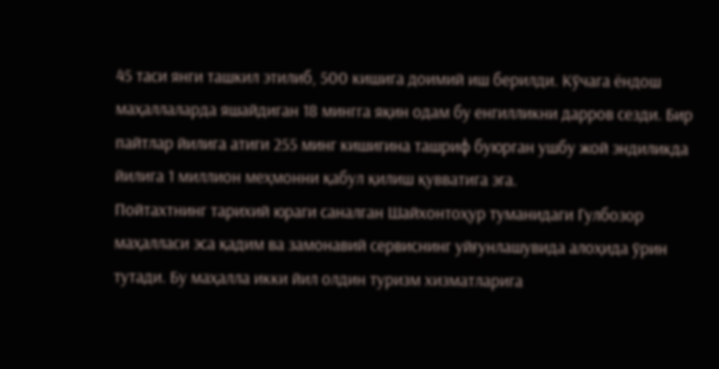45 таси янги ташкил этилиб, 500 кишига доимий иш берилди. Кўчага ёндош маҳаллаларда яшайдиган 18 мингга яқин одам бу енгилликни дарров сезди. Бир пайтлар йилига атиги 255 минг кишигина ташриф буюрган ушбу жой эндиликда йилига 1 миллион меҳмонни қабул қилиш қувватига эга.
Пойтахтнинг тарихий юраги саналган Шайхонтоҳур туманидаги Гулбозор маҳалласи эса қадим ва замонавий сервиснинг уйғунлашувида алоҳида ўрин тутади. Бу маҳалла икки йил олдин туризм хизматларига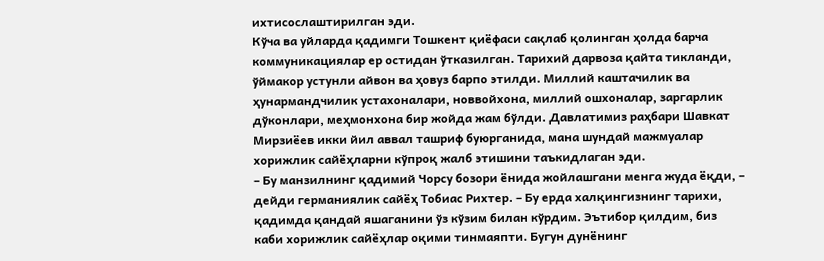ихтисослаштирилган эди.
Кўча ва уйларда қадимги Тошкент қиёфаси сақлаб қолинган ҳолда барча коммуникациялар ер остидан ўтказилган. Тарихий дарвоза қайта тикланди, ўймакор устунли айвон ва ҳовуз барпо этилди. Миллий каштачилик ва ҳунармандчилик устахоналари, новвойхона, миллий ошхоналар, заргарлик дўконлари, меҳмонхона бир жойда жам бўлди. Давлатимиз раҳбари Шавкат Мирзиёев икки йил аввал ташриф буюрганида, мана шундай мажмуалар хорижлик сайёҳларни кўпроқ жалб этишини таъкидлаган эди.
– Бу манзилнинг қадимий Чорсу бозори ёнида жойлашгани менга жуда ёқди, – дейди германиялик сайёҳ Тобиас Рихтер. – Бу ерда халқингизнинг тарихи, қадимда қандай яшаганини ўз кўзим билан кўрдим. Эътибор қилдим, биз каби хорижлик сайёҳлар оқими тинмаяпти. Бугун дунёнинг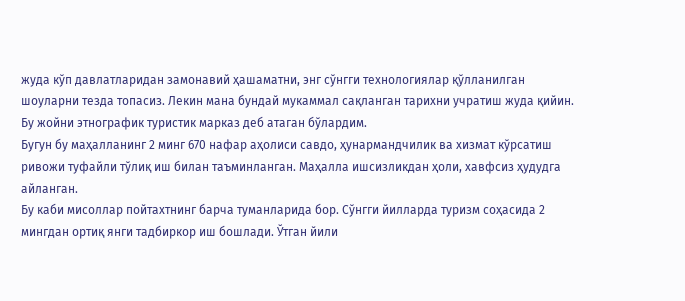жуда кўп давлатларидан замонавий ҳашаматни, энг сўнгги технологиялар қўлланилган шоуларни тезда топасиз. Лекин мана бундай мукаммал сақланган тарихни учратиш жуда қийин. Бу жойни этнографик туристик марказ деб атаган бўлардим.
Бугун бу маҳалланинг 2 минг 670 нафар аҳолиси савдо, ҳунармандчилик ва хизмат кўрсатиш ривожи туфайли тўлиқ иш билан таъминланган. Маҳалла ишсизликдан ҳоли, хавфсиз ҳудудга айланган.
Бу каби мисоллар пойтахтнинг барча туманларида бор. Сўнгги йилларда туризм соҳасида 2 мингдан ортиқ янги тадбиркор иш бошлади. Ўтган йили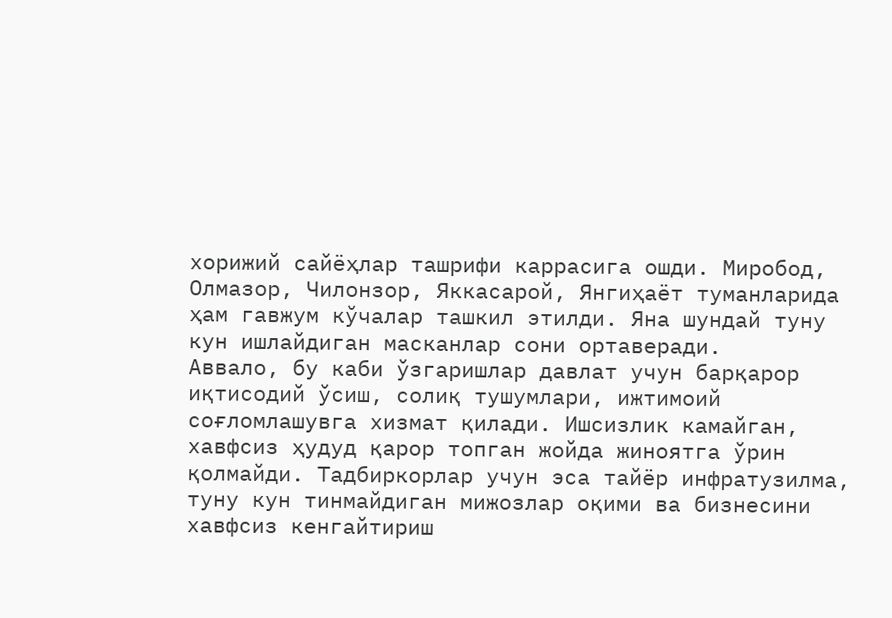хорижий сайёҳлар ташрифи каррасига ошди. Миробод, Олмазор, Чилонзор, Яккасарой, Янгиҳаёт туманларида ҳам гавжум кўчалар ташкил этилди. Яна шундай туну кун ишлайдиган масканлар сони ортаверади.
Аввало, бу каби ўзгаришлар давлат учун барқарор иқтисодий ўсиш, солиқ тушумлари, ижтимоий соғломлашувга хизмат қилади. Ишсизлик камайган, хавфсиз ҳудуд қарор топган жойда жиноятга ўрин қолмайди. Тадбиркорлар учун эса тайёр инфратузилма, туну кун тинмайдиган мижозлар оқими ва бизнесини хавфсиз кенгайтириш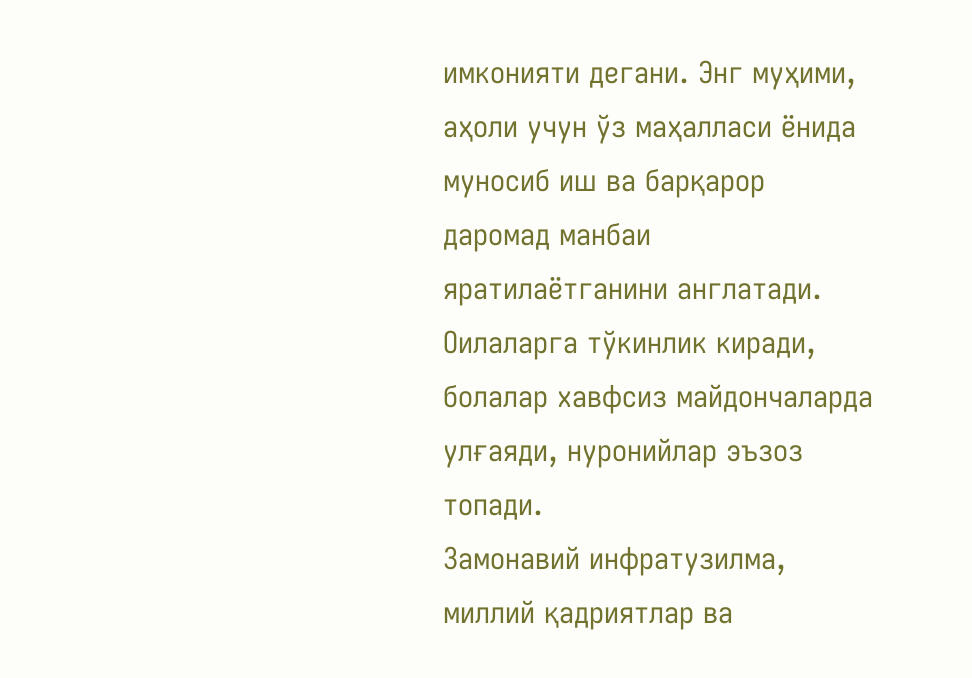имконияти дегани. Энг муҳими, аҳоли учун ўз маҳалласи ёнида муносиб иш ва барқарор даромад манбаи яратилаётганини англатади. Оилаларга тўкинлик киради, болалар хавфсиз майдончаларда улғаяди, нуронийлар эъзоз топади.
Замонавий инфратузилма, миллий қадриятлар ва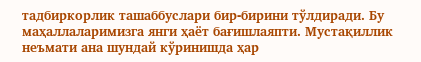тадбиркорлик ташаббуслари бир-бирини тўлдиради. Бу маҳаллаларимизга янги ҳаёт бағишлаяпти. Мустақиллик неъмати ана шундай кўринишда ҳар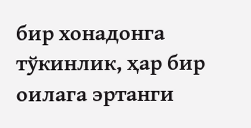бир хонадонга тўкинлик, ҳар бир оилага эртанги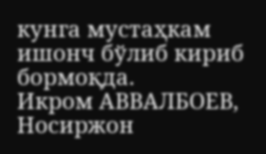кунга мустаҳкам ишонч бўлиб кириб бормоқда.
Икром АВВАЛБОЕВ,
Носиржон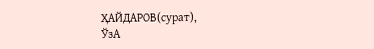ҲАЙДАРОВ(сурат),
ЎзА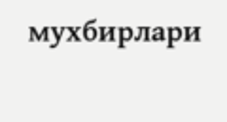мухбирлари